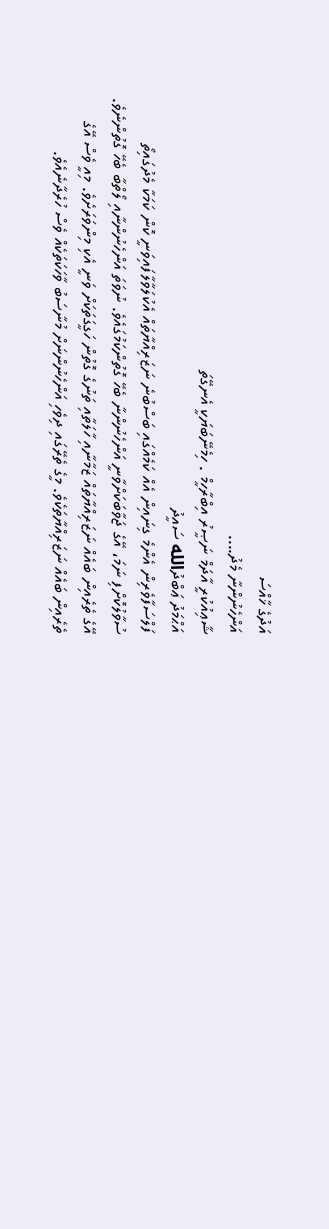އަދުގެ ޚާއްސަ
އަންހެނުންނާ މެދު....
ޝާޢިއުކުރީ އާދަމް ނަޞީރު އިބްރާހީމް . ހިމެނޭބަޔަކީ އެނގޭތަ
އަޙްމަދު ޢަބްދުالله ސައީދު
ފަލްސަފާވެރިން އެންމެ ގިނައިން އެއް ކަމެއްގައި ބަސްބުނެ ނަޒަރިއްޔާތައް އެކުލަވާލާފައިވަނީ ކޮން ކަމަކާ މެދުގައިތޯ ސުވާލުކޮށްފި ނަމަ، އޭގެ ޖަވާބަކަށްވާނީ އަންހެނުންނާ ބެހޭ ގޮތުންކަމުގައެވެ. ނުވަތަ އަންހެނުންނާއި ލޯތްބާ ބެހޭ ގޮތުންނެވެ. އޭގެ ތެރެއިން ބައެއް ނަޒަރިއްޔާތައް ޒަމާނާއި ހާލަތާއި ތަނުގެ ގޮތުން ހަގީގަތަކަށް ވަނީ އެކި މިންވަރަށެވެ. މިއީ ވެސް އޭގެ ތެރެއިން ބައެއް ނަޒަރިއްޔާތަކެވެ. މީގެ ތެރޭގައި ދިވެހި އަންހެނުންނަށް މުނާސަބު ވާހަކަތަކެއް ވެސް ހުރެދާނެއެވެ.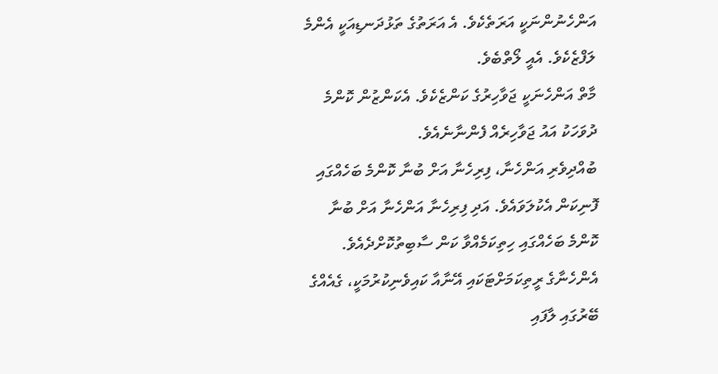އަންހެނުންނަކީ އަރަތެކެވެ. އެ އަރަތުގެ ތަޅުދަނޑިއަކީ އެންމެ ލަފްޒެކެވެ. އެއީ ލޯތްބެވެ.
މާތް އަންހެނަކީ ޖަވާހިރުގެ ކަންޒެކެވެ. އެކަންޒުން ކޮންމެ ދުވަހަކު އައު ޖަވާހިރެއް ފެންނާނެއެވެ.
ބުއްދިވެރި އަންހެނާ، ފިރިހެނާ އަށް ބުނާ ކޮންމެ ބަހެއްގައި ފޮނިކަން އެކުލަވައެވެ. އަދި ފިރިހެނާ އަންހެނާ އަށް ބުނާ ކޮންމެ ބަހެއްގައި ހިތިކަމެއްވާ ކަން ސާބިތުކޮށްދެއެވެ.
އެންހެނާގެ ރީތިކަމަށްޓަކައި އޭނާއާ ކައިވެނިކުރުމަކީ، ގެއެއްގެ ބޭރުގައި ލާފައި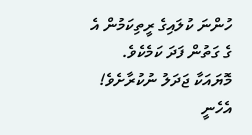ހުންނަ ކުލައިގެ ރީތިކަމުން އެ ގެ ގަތުން ފަދަ ކަމެކެވެ.
މޮޔައަކާ ޖަދަލު ނުކުރާށެވެ! އެހެނީ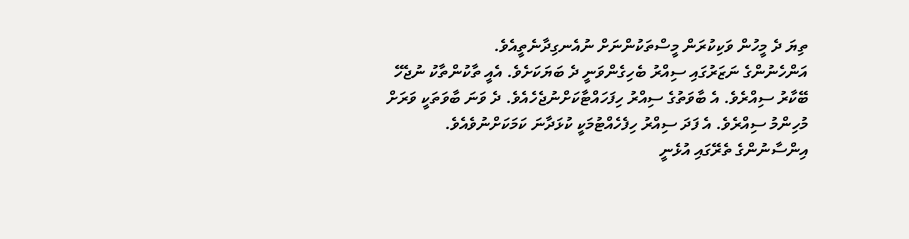ތިޔަ ދެ މީހުން ވަކިކުރަން މީސްތަކުންނަށް ނުއެނގިދާނެތީއެވެ.
އަންހެނުންގެ ނަޒަރުގައި ސިއްރު ބެހިގެންވަނީ ދެ ބަޔަކަށެވެ. އެއީ ތާކުންތާކު ނުޖެހޭ ބޭކާރު ސިއްރެވެ. އެ ބާވަތުގެ ސިއްރު ހިފަހައްޓާކަށްނުޖެހެއެވެ. ދެ ވަނަ ބާވަތަކީ ވަރަށް މުހިންމު ސިއްރެވެ. އެ ފަދަ ސިއްރު ހިފެހެއްޓުމަކީ ކުޅަދާނަ ކަމަކަށްނުވެއެވެ.
އިންސާނުންގެ ތެރޭގައި އުޅެނީ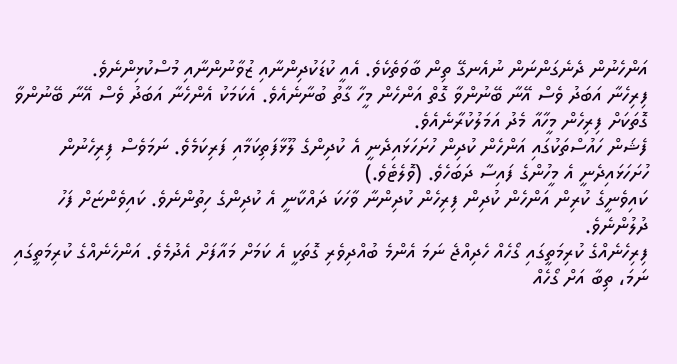އަންހެނުން ދެނެގަންނަން ނުއެނގޭ ތިން ބާވަތެކެވެ. އެއީ ކުޑަކުދިންނާއި ޒުވާނުންނާއި މުސްކުޅިންނެވެ.
ފިރިހެނާ އަބަދު ވެސް އޭނާ ބޭނުންވާ ގޮތް އަންހެން މީހާ ގާތު ބުނާނެއެވެ. އެކަމަކު އެންހެނާ އަބަދު ވެސް އޭނާ ބޭނުންވާ ގޮތަކަށް ފިރިހެން މީހާއާ މެދު އަމަލުކުރާނެއެވެ.
ފެޝަން ހައުސްތަކުގައި އަންހެން ކުދިން ހުށަހަޅައިދެނީ އެ ކުދިންގެ ލޫޅާފަތިކަމާއި ފަރިކަމެވެ. ނަމަވެސް ފިރިހެނުން ހުށަހަޅައިދެނީ އެ މީހުންގެ ފައިސާ ދަބަހެވެ. (ވޮލެޓެވެ.)
ކައިވެނީގެ ކުރިން އަންހެން ކުދިން ފިރިހެން ކުދިންނާ ވާހަކަ ދައްކާނީ އެ ކުދިންގެ ހިތުންނެވެ. ކައިވެންޏަށް ފަހު ދުލުންނެވެ.
ފިރިހެނެއްގެ ކުރިމަތީގައި ގޯހެއް ހެދިއްޖެ ނަމަ އެންމެ ބުއްދިވެރި ގޮތަކީ އެ ކަމަށް މައާފަށް އެދުމެވެ. އަންހެނެއްގެ ކުރިމަތީގައި ނަމަ، ތިބާ އަށް ގޯހެއް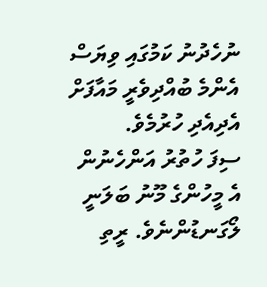ނުހެދުނު ކަމުގައި ވިޔަސް އެންމެ ބުއްދިވެރީ މައާފަށް އެދިއެދި ހުރުމެވެ.
ސިފަ ހުތުރު އަންހެނުން އެ މީހުންގެ މޫނު ބަލަނީ ލޯގަނޑުންނެވެ. ރީތި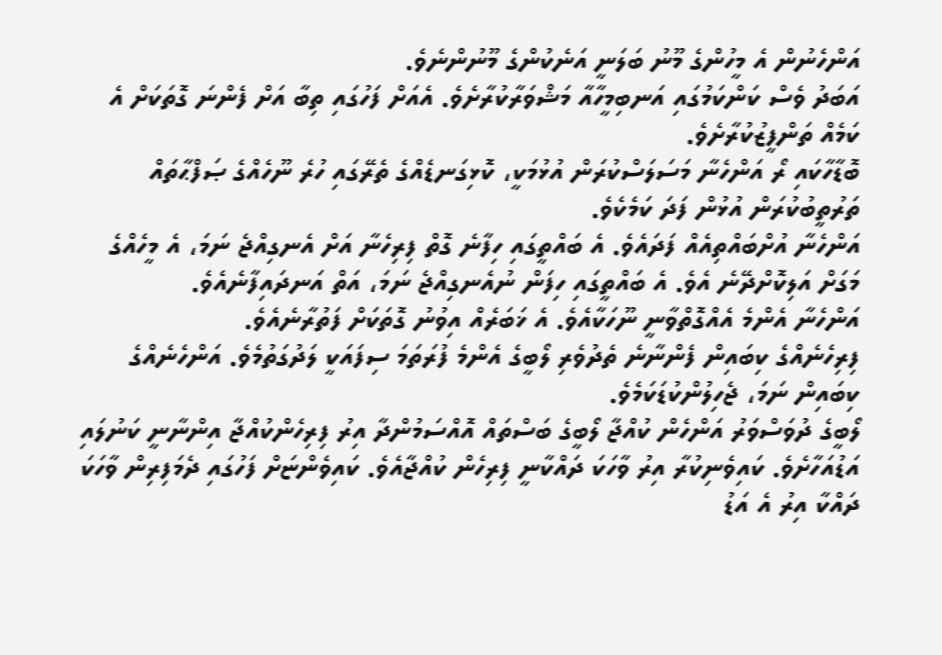އަންހެނުން އެ މީހުންގެ މޫނު ބަލަނީ އަނެކުންގެ މޫނުންނެވެ.
އަބަދު ވެސް ކަންކަމުގައި އަނބިމީހާއާ މަޝްވަރާކުރާށެވެ. އެއަށް ފަހުގައި ތިބާ އަށް ފެންނަ ގޮތަކަށް އެ ކަމެއް ތަންފީޒުކުރާށެވެ.
ބޮޑާހާކައި ރޯ އަންހެނާ މަސަލަސްކުރަން އުޅުމަކީ، ކޮޅިގަނޑެއްގެ ތެރޭގައި ހުރެ ނޫހެއްގެ ޞަފްޙާތައް ތަރުތީބުކުރަން އުޅުން ފަދަ ކަމެކެވެ.
އަންހެނާ އުށްބައްތިއެއް ފަދައެވެ. އެ ބައްތީގައި ހިފާނެ ގޮތް ފިރިހެނާ އަށް އެނގިއްޖެ ނަމަ، އެ މީހެއްގެ މަގަށް އަލިކޮށްދޭނެ އެވެ. އެ ބައްތީގައި ހިފަން ނުއެނގިއްޖެ ނަމަ، އަތް އަނދައިފާނެއެވެ.
އަންހެނާ އެންމެ އެއްގޮތްވާނީ ނޫހަކާއެވެ. އެ ޚަބަރެއް އިވުނު ގޮތަކަށް ފަތުރާނެއެވެ.
ފިރިހެނެއްގެ ކިބައިން ފެންނާނެ ތެދުވެރި ލޯބީގެ އެންމެ ފުރަތަމަ ސިފައަކީ ލަދުގަތުމެވެ. އަންހެނެއްގެ ކިބައިން ނަމަ، ޖެހިލުންކުޑަކަމެވެ.
ލޯބީގެ ދުވަސްވަރު އަންހެން ކުއްޖާ ލޯބީގެ ބަސްތައް އޮއްސަމުންދާ އިރު ފިރިހެންކުއްޖާ އިންނާނީ ކަނުލައި އަޑުއަހާށެވެ. ކައިވެނިކުރާ އިރު ވާހަކަ ދައްކާނީ ފިރިހެން ކުއްޖާއެވެ. ކައިވެންޏަށް ފަހުގައި ދެމަފިރިން ވާހަކަ ދައްކާ އިރު އެ އަޑު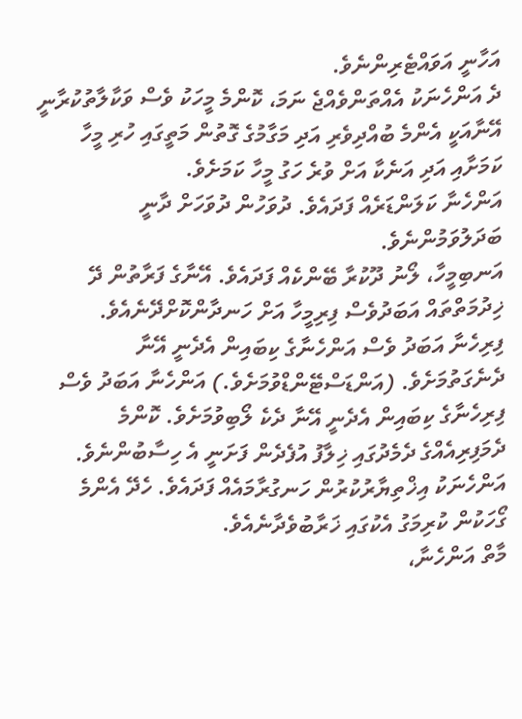އަހާނީ އަވައްޓެރިންނެވެ.
ދެ އަންހެނަކު އެއްތަންވެއްޖެ ނަމަ، ކޮންމެ މީހަކު ވެސް ވަކާލާތުކުރާނީ އޭނާއަކީ އެންމެ ބުއްދިވެރި އަދި މަގާމުގެ ގޮތުން މަތީގައި ހުރި މީހާ ކަމަށާއި އަދި އަނެކާ އަށް ވުރެ ހަގު މީހާ ކަމަށެވެ.
އަންހެނާ ކަލަންޑަރެއް ފަދައެވެ. ދުވަހުން ދުވަހަށް ދާނީ ބަދަލުވަމުންނެވެ.
އަނބިމީހާ، ލޯނު ދޫކުރާ ބޭންކެއް ފަދައެވެ. އޭނާގެ ފަރާތުން ދޭ ޚިދުމަތްތައް އަބަދުވެސް ފިރިމީހާ އަށް ހަނދާންކޮށްދޭނެއެވެ.
ފިރިހެނާ އަބަދު ވެސް އަންހެނާގެ ކިބައިން އެދެނީ އޭނާ ދެނެގަތުމަށެވެ. (އަންޑަސްޓޭންޑްވުމަށެވެ.) އަންހެނާ އަބަދު ވެސް ފިރިހެނާގެ ކިބައިން އެދެނީ އޭނާ ދެކެ ލޯބިވުމަށެވެ. ކޮންމެ ދެމަފިރިއެއްގެ ދެމެދުގައި ޚިލާފު އުފެދެން ފަށަނީ އެ ހިސާބުންނެވެ.
އަންހެނަކު އިޚްތިޔާރުކުރުން ހަނގުރާމައެއް ފަދައެވެ. ހެދޭ އެންމެ ގޯހަކުން ކުރިމަގު އެކުގައި ޚަރާބުވެދާނެއެވެ.
މާތް އަންހެނާ،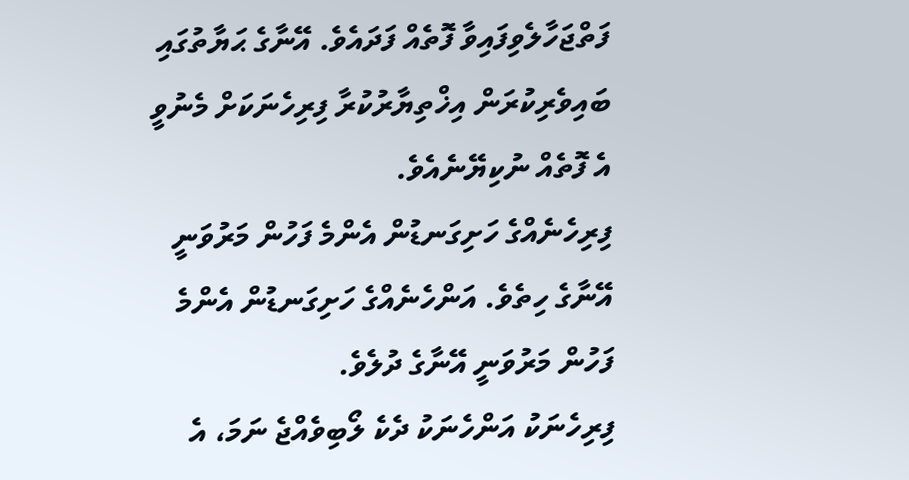ފަތްޖަހާލެވިފައިވާ ފޮތެއް ފަދައެވެ. އޭނާގެ ޙަޔާތުގައި ބައިވެރިކުރަން އިޚްތިޔާރުކުރާ ފިރިހެނަކަށް މެނުވީ އެ ފޮތެއް ނުކިޔޭނެއެވެ.
ފިރިހެނެއްގެ ހަށިގަނޑުން އެންމެ ފަހުން މަރުވަނީ އޭނާގެ ހިތެވެ. އަންހެނެއްގެ ހަށިގަނޑުން އެންމެ ފަހުން މަރުވަނީ އޭނާގެ ދުލެވެ.
ފިރިހެނަކު އަންހެނަކު ދެކެ ލޯބިވެއްޖެ ނަމަ، އެ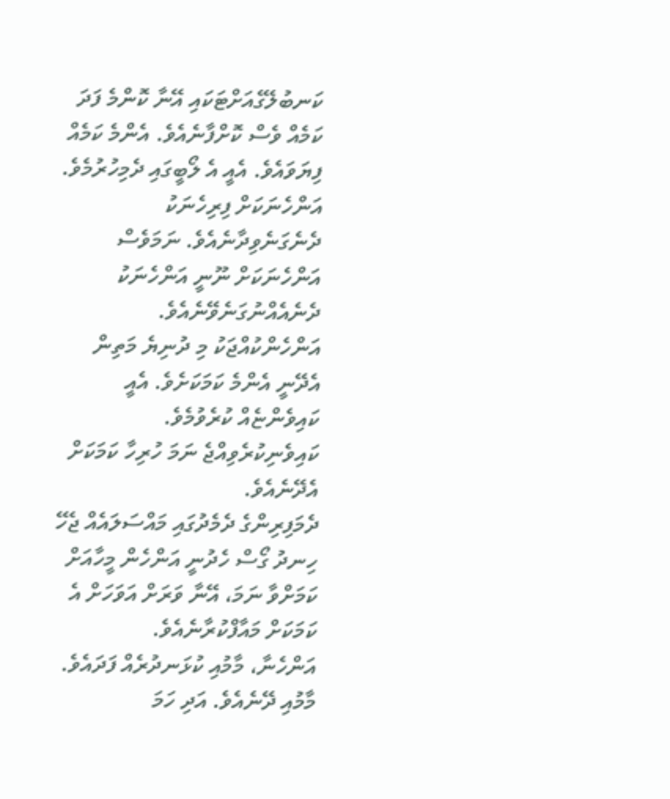ކަނބުލޭގެއަށްޓަކައި އޭނާ ކޮންމެ ފަދަ ކަމެއް ވެސް ކޮށްފާނެއެވެ. އެންމެ ކަމެއް ފިޔަވައެވެ. އެއީ އެ ލޯބީގައި ދެމިހުރުމެވެ.
އަންހެނަކަށް ފިރިހެނަކު ދެނެގަނެވިދާނެއެވެ. ނަމަވެސް އަންހެނަކަށް ނޫނީ އަންހެނަކު ދެނެއެއްނުގަނެވޭނެއެވެ.
އަންހެންކުއްޖަކު މި ދުނިޔެ މަތިން އެދޭނީ އެންމެ ކަމަކަށެވެ. އެއީ ކައިވެންޏެއް ކުރެވުމެވެ. ކައިވެނިކުރެވިއްޖެ ނަމަ ހުރިހާ ކަމަކަށް އެދޭނެއެވެ.
ދެމަފިރިންގެ ދެމެދުގައި މައްސަލައެއް ޖެހޭ ހިނދު ގޯސް ހެދުނީ އަންހެން މީހާއަށް ކަމަށްވާ ނަމަ، އޭނާ ވަރަށް އަވަހަށް އެ ކަމަކަށް މައާފްކުރާނެއެވެ.
އަންހެނާ، މާމުއި ކުޅަނދުރެއް ފަދައެވެ. މާމުއި ދޭނެއެވެ. އަދި ހަމަ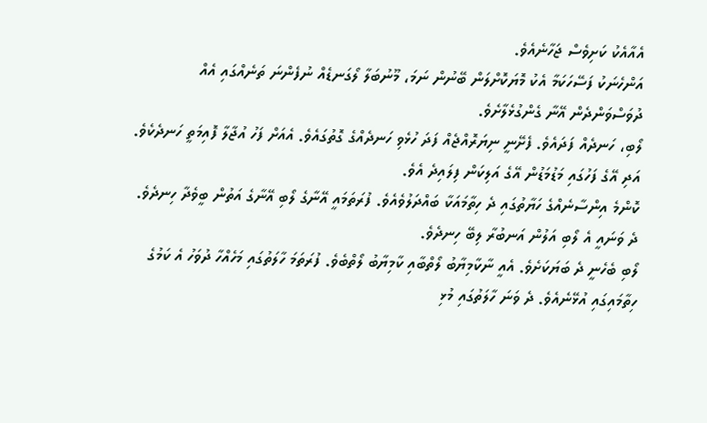އެއާއެކު ކަށިވެސް ޖަހާނެއެވެ.
އަންހެނަކު ފަސޭހަކަމާ އެކު މޮޔަކޮށްލަން ބޭނުން ނަމަ، މޫނުބަލާ ލޯގަނޑެއް ނުފެންނަ ތަނެއްގައި އެއް ދުވަސްވަންދެން އޭނާ ގެންގުޅެލާށެވެ.
ލޯބި، ހަނދެއް ފަދައެވެ. ފެށޭނީ ނިޔަރޮއްޖެއް ފަދަ ހުޅެވި ހަނދެއްގެ ގޮތުގައެވެ. އެއަށް ފަހު އުޖާލާ ފޮއިމަތީ ހަނދެކެވެ. އަދި އޭގެ ފަހުގައި މަޑުމަޑުން އޭގެ އަލިކަން ފިލައިދެ އެވެ.
ކޮންމެ އިންސާނެއްގެ ހަޔާތުގައި ދެ ހިތާމައަކާ ބައްދަލުވެއެވެ. ފުރަތަމައީ އޭނާގެ ލޯބި އޭނާގެ އަތުން ބީވެދާ ހިނދެވެ. ދެ ވަނައީ އެ ލޯބި އަލުން އަނބުރާ ލިބޭ ހިނދެވެ.
ލޯބި ބެހެނީ ދެ ބަޔަކަށެވެ. އެއީ ނާކާމިޔާބު ލޯތްބާއި ކާމިޔާބު ލޯތްބެވެ. ފުރަތަމަ ހާލަތުގައި މަހެއްހާ ދުވަހު އެ ކަމުގެ ހިތާމައިގައި އުޅޭނެއެވެ. ދެ ވަނަ ހާލަތުގައި މުޅި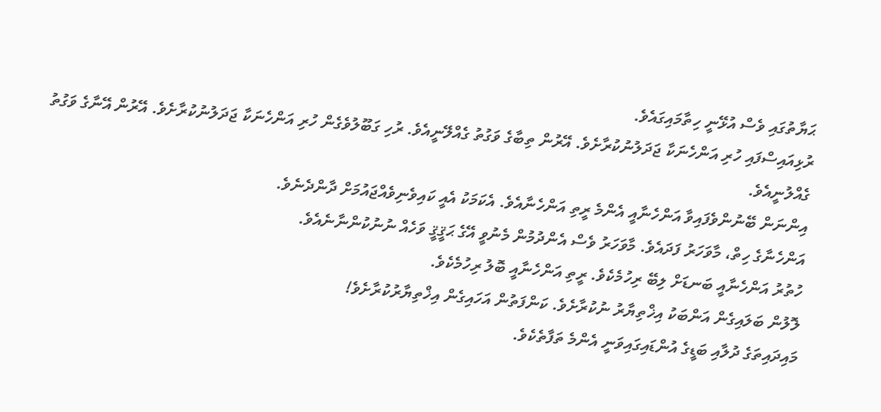ޙަޔާތުގައި ވެސް އުޅޭނީ ހިތާމައިގައެވެ.
ރުޅިއައިސްފައި ހުރި އަންހެނަކާ ޖަދަލުނުކުރާށެވެ. އޭރުން ތިބާގެ ވަގުތު ގެއްލޭނީއެވެ. ރުހި ގަބޫލުވެގެން ހުރި އަންހެނަކާ ޖަދަލުނުކުރާށެވެ. އޭރުން އޭނާގެ ވަގުތު ގެއްލުނީއެވެ.
އިންނަން ބޭނުންވެފައިވާ އަންހެނާއީ އެންމެ ރީތި އަންހެނާއެވެ. އެކަމަކު އެއީ ކައިވެނިވެއްޖައުމަށް ދާންދެނެވެ.
އަންހެނާގެ ހިތް، މާވަހަރު ފަދައެވެ. މާވަހަރު ވެސް އެންދުމުން މެނުވީ އޭގެ ޙަޤީޤީ ވަހެއް ނުނުކުންނާނެއެވެ.
ހުތުރު އަންހެނާއީ ބަނޑަށް ލިބޭ ރިހުމެކެވެ. ރީތި އަންހެނާއީ ބޮލު ރިހުމެކެވެ.
ލޮލުން ބަލައިގެން އަންބަކު އިޚްތިޔާރު ނުކުރާށެވެ. ކަންފަތުން އަހައިގެން އިޚްތިޔާރުކުރާށެވެ!
މައިދައިތަގެ ދުލާއި ބަޑީގެ އުންޑައިގައިވަނީ އެންމެ ތަފާތެކެވެ.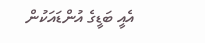އެއީ ބަޑީގެ އުންޑައަކުން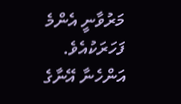މަރުވާނީ އެންމެ ފަހަރަކުއެވެ.
އަންހެނާ އޭނާގެ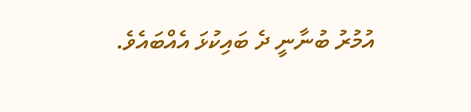އުމުރު ބުނާނީ ދެ ބައިކުޅަ އެއްބައެވެ.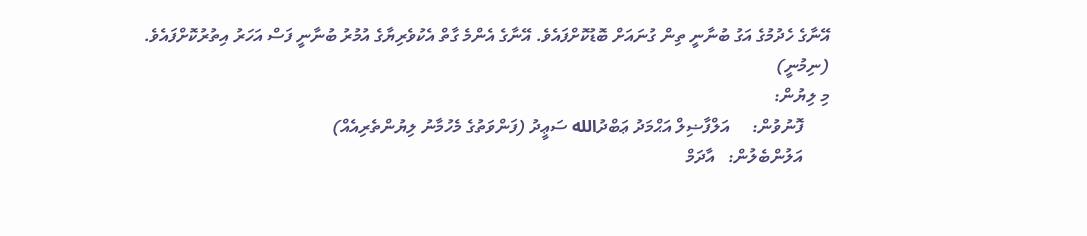އޭނާގެ ހެދުމުގެ އަގު ބުނާނީ ތިން ގުނައަށް ބޮޑުކޮށްފައެވެ. އޭނާގެ އެންމެ ގާތް އެކުވެރިޔާގެ އުމުރު ބުނާނީ ފަސް އަހަރު އިތުރުކޮށްފައެވެ.
(ނިމުނީ)
މި ލިޔުން:
      ފޮނުވުން:     އަލްފާޟިލް އަޙްމަދު ޢަބްދުالله ސަޢީދު (ފަންވަތުގެ މެހުމާނު ލިޔުންތެރިއެއް)
      އަލުންބެލުން:   އާދަމް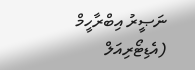ނަޞީރު އިބްރާހީމް (އެޑިޓޯރިއަލް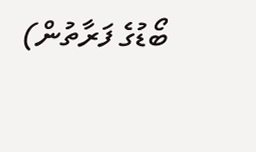ބޯޑުގެ ފަރާތުން)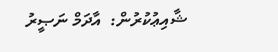ޝާއިޢުކުރުން:  އާދަމް ނަޞީރު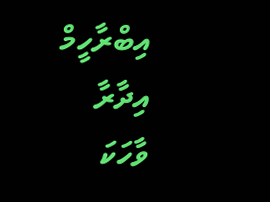އިބްރާހީމް
އިދާރާ
ވާހަކަ